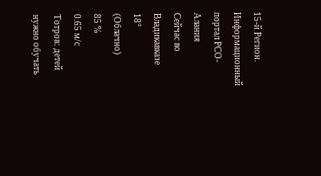15-й Регион. Информационный портал РСО-Алания
Сейчас во Владикавказе
18°
(Облачно)
85 %
0.65 м/с
Тотров: детей нужно обучать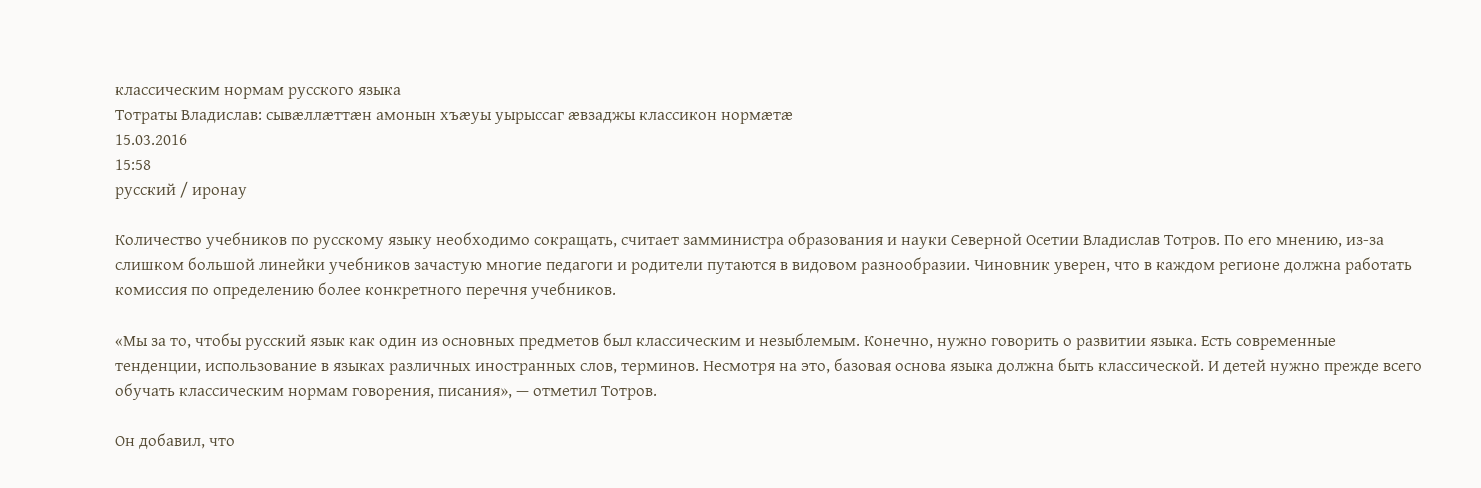классическим нормам русского языка
Тотраты Владислав: сывæллæттæн амонын хъæуы уырыссаг æвзаджы классикон нормæтæ
15.03.2016
15:58
русский / иронау

Количество учебников по русскому языку необходимо сокращать, считает замминистра образования и науки Северной Осетии Владислав Тотров. По его мнению, из-за слишком большой линейки учебников зачастую многие педагоги и родители путаются в видовом разнообразии. Чиновник уверен, что в каждом регионе должна работать комиссия по определению более конкретного перечня учебников.

«Мы за то, чтобы русский язык как один из основных предметов был классическим и незыблемым. Конечно, нужно говорить о развитии языка. Есть современные тенденции, использование в языках различных иностранных слов, терминов. Несмотря на это, базовая основа языка должна быть классической. И детей нужно прежде всего обучать классическим нормам говорения, писания», — отметил Тотров.

Он добавил, что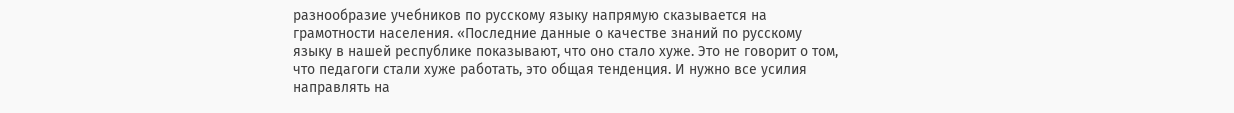разнообразие учебников по русскому языку напрямую сказывается на грамотности населения. «Последние данные о качестве знаний по русскому языку в нашей республике показывают, что оно стало хуже. Это не говорит о том, что педагоги стали хуже работать, это общая тенденция. И нужно все усилия направлять на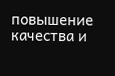повышение качества и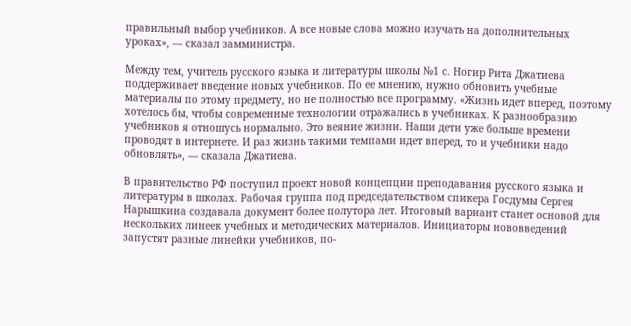правильный выбор учебников. А все новые слова можно изучать на дополнительных уроках», — сказал замминистра.

Между тем, учитель русского языка и литературы школы №1 с. Ногир Рита Джатиева поддерживает введение новых учебников. По ее мнению, нужно обновить учебные материалы по этому предмету, но не полностью все программу. «Жизнь идет вперед, поэтому хотелось бы, чтобы современные технологии отражались в учебниках. К разнообразию учебников я отношусь нормально. Это веяние жизни. Наши дети уже больше времени проводят в интернете. И раз жизнь такими темпами идет вперед, то и учебники надо обновлять», — сказала Джатиева.

В правительство РФ поступил проект новой концепции преподавания русского языка и литературы в школах. Рабочая группа под председательством спикера Госдумы Сергея Нарышкина создавала документ более полутора лет. Итоговый вариант станет основой для нескольких линеек учебных и методических материалов. Инициаторы нововведений запустят разные линейки учебников, по-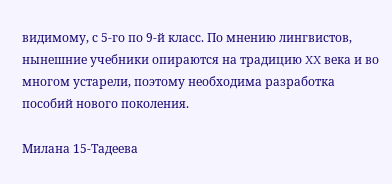видимому, с 5-го по 9-й класс. По мнению лингвистов, нынешние учебники опираются на традицию XX века и во многом устарели, поэтому необходима разработка пособий нового поколения.

Милана 15-Тадеева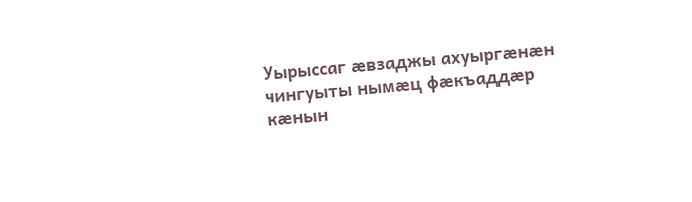Уырыссаг æвзаджы ахуыргæнæн чингуыты нымæц фæкъаддæр кæнын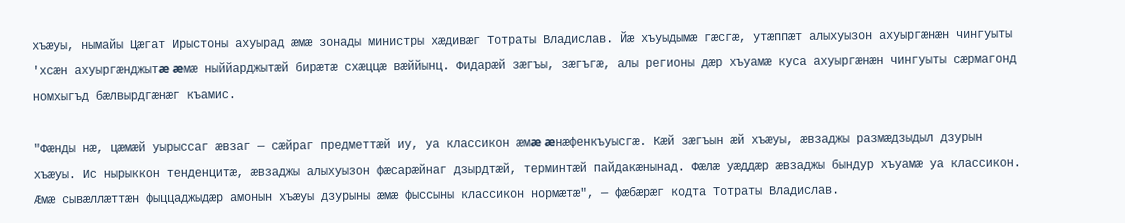хъæуы, нымайы Цæгат Ирыстоны ахуырад æмæ зонады министры хæдивæг Тотраты Владислав. Йæ хъуыдымæ гæсгæ, утæппæт алыхуызон ахуыргæнæн чингуыты 'хсæн ахуыргæнджытæ æмæ ныййарджытæй бирæтæ схæццæ вæййынц. Фидарæй зæгъы, зæгъгæ, алы регионы дæр хъуамæ куса ахуыргæнæн чингуыты сæрмагонд номхыгъд бæлвырдгæнæг къамис.

"Фæнды нæ, цæмæй уырыссаг æвзаг — сæйраг предметтæй иу, уа классикон æмæ æнæфенкъуысгæ. Кæй зæгъын æй хъæуы, æвзаджы размæдзыдыл дзурын хъæуы. Ис нырыккон тенденцитæ, æвзаджы алыхуызон фæсарæйнаг дзырдтæй, терминтæй пайдакæнынад. Фæлæ уæддæр æвзаджы бындур хъуамæ уа классикон. Æмæ сывæллæттæн фыццаджыдæр амонын хъæуы дзурыны æмæ фыссыны классикон нормæтæ", — фæбæрæг кодта Тотраты Владислав.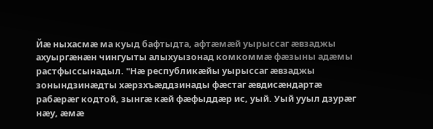Йæ ныхасмæ ма куыд бафтыдта, афтæмæй уырыссаг æвзаджы ахуыргæнæн чингуыты алыхуызонад комкоммæ фæзыны адæмы растфыссынадыл. "Нæ республикæйы уырыссаг æвзаджы зонындзинæдты хæрзхъæддзинады фæстаг æвдисæндартæ рабæрæг кодтой, зынгæ кæй фæфыддæр ис, уый. Уый ууыл дзурæг нæу, æмæ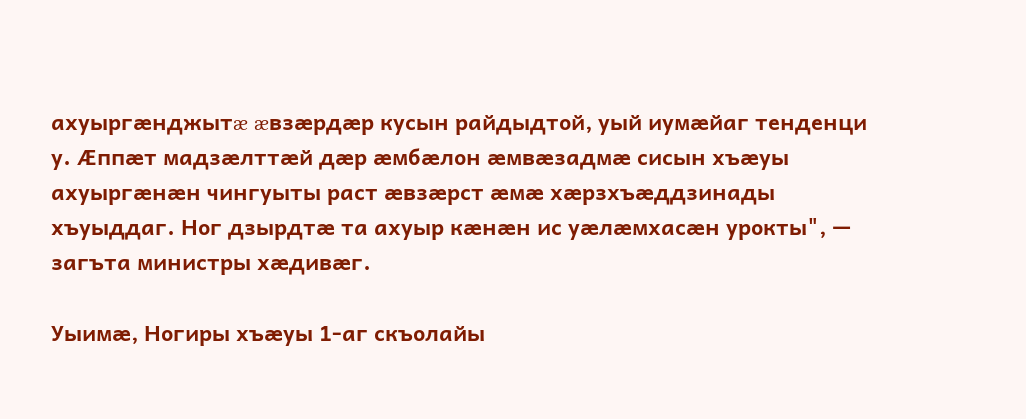ахуыргæнджытæ æвзæрдæр кусын райдыдтой, уый иумæйаг тенденци у. Æппæт мадзæлттæй дæр æмбæлон æмвæзадмæ сисын хъæуы ахуыргæнæн чингуыты раст æвзæрст æмæ хæрзхъæддзинады хъуыддаг. Ног дзырдтæ та ахуыр кæнæн ис уæлæмхасæн урокты", — загъта министры хæдивæг.

Уыимæ, Ногиры хъæуы 1-аг скъолайы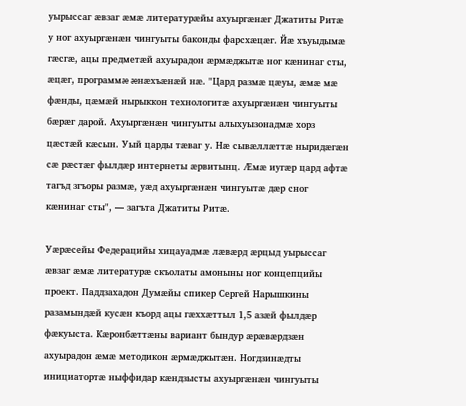уырыссаг æвзаг æмæ литературæйы ахуыргæнæг Джатиты Ритæ у ног ахуыргæнæн чингуыты баконды фарсхæцæг. Йæ хъуыдымæ гæсгæ, ацы предметæй ахуырадон æрмæджытæ ног кæнинаг сты, æцæг, программæ æнæхъæнæй нæ. "Цард размæ цæуы, æмæ мæ фæнды, цæмæй нырыккон технологитæ ахуыргæнæн чингуыты  бæрæг дарой. Ахуыргæнæн чингуыты алыхуызонадмæ хорз цæстæй кæсын. Уый царды тæваг у. Нæ сывæллæттæ ныридæгæн сæ рæстæг фылдæр интернеты æрвитынц. Æмæ иугæр цард афтæ тагъд згъоры размæ, уæд ахуыргæнæн чингуытæ дæр сног кæнинаг сты", — загъта Джатиты Ритæ.

Уæрæсейы Федерацийы хицауадмæ лæвæрд æрцыд уырыссаг æвзаг æмæ литературæ скъолаты амоныны ног концепцийы проект. Паддзахадон Думæйы спикер Сергей Нарышкины разамындæй кусæн къорд ацы гæххæттыл 1,5 азæй фылдæр фæкуыста. Кæронбæттæны вариант бындур æрæвæрдзæн ахуырадон æмæ методикон æрмæджытæн. Ногдзинæдты инициатортæ ныффидар кæндзысты ахуыргæнæн чингуыты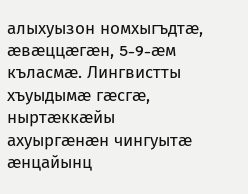алыхуызон номхыгъдтæ, æвæццæгæн, 5-9-æм къласмæ. Лингвистты хъуыдымæ гæсгæ, ныртæккæйы ахуыргæнæн чингуытæ æнцайынц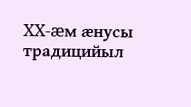XX-æм æнусы традицийыл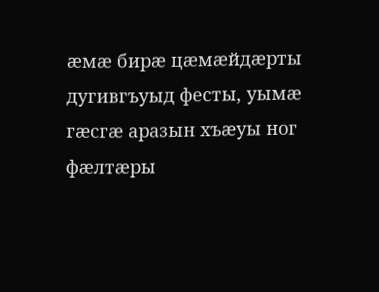æмæ бирæ цæмæйдæрты дугивгъуыд фесты, уымæ гæсгæ аразын хъæуы ног фæлтæры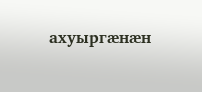ахуыргæнæн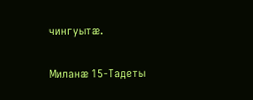чингуытæ.

Миланæ 15-Тадеты